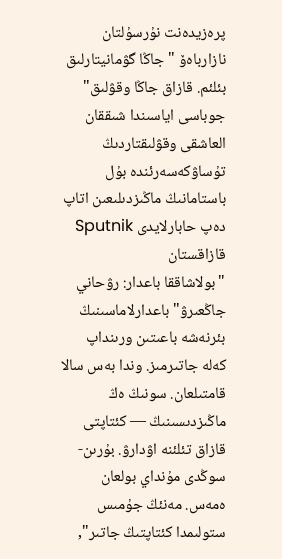پرەزيدەنت نۇرسۇلتان نازارباەۆ "جاڭا گۋمانيتارلىق بئلئم. قازاق جاڭا وقۋلىق" جوباسى اياسىندا شىققان العاشقى وقۋلىقتاردىڭ تۇساۋكەسەرئندە بۇل باستامانىڭ ماڭىزدىلىعىن اتاپ دەپ حابارلايدى Sputnik قازاقستان
"بولاشاققا باعدار: رۋحاني جاڭعىرۋ" باعدارلاماسىنىڭ بئرنەشە باعىتىن ورىنداپ كەلە جاتىرمىز. وندا بەس سالا قامتىلعان. سونىڭ ەڭ ماڭىزدىسىنىڭ — كئتاپتى قازاق تئلئنە اۋدارۋ. بۇرىن-سوڭدى مۇنداي بولعان ەمەس. مەنئڭ جۇمىس ستولىمدا كئتاپتىڭ جاتىر",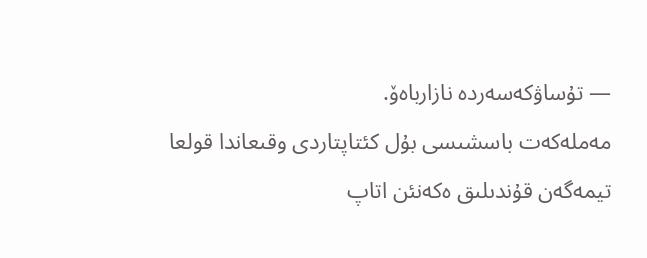— تۇساۋكەسەردە نازارباەۆ.
مەملەكەت باسشىسى بۇل كئتاپتاردى وقىعاندا قولعا تيمەگەن قۇندىلىق ەكەنئن اتاپ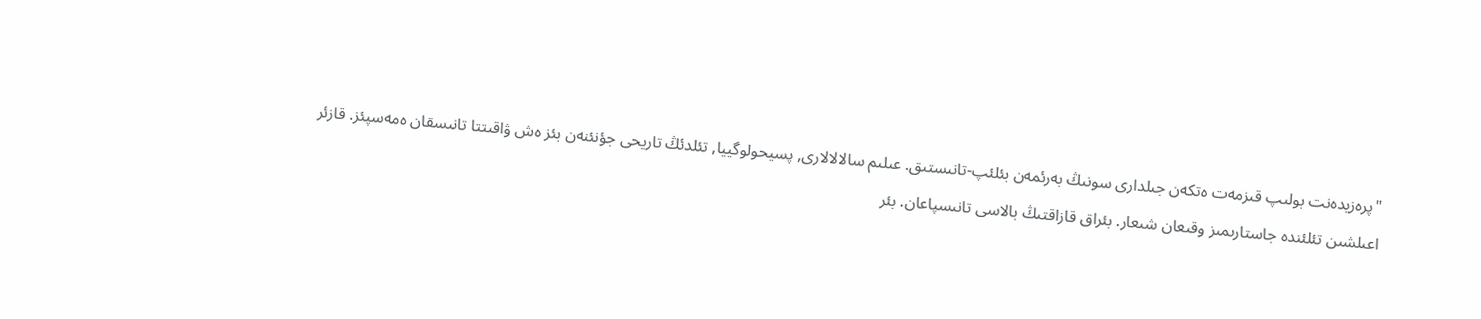"پرەزيدەنت بولىپ قىزمەت ەتكەن جىلدارى سونىڭ بەرئمەن بئلئپ-تانىستىق. عىلىم سالالالارى, پسيحولوگييا, تئلدئڭ تاريحى جؤنئنەن بئز ەش ۋاقىتتا تانىسقان ەمەسپئز. قازئر اعىلشىن تئلئندە جاستارىمىز وقىعان شىعار. بئراق قازاقتىڭ بالاسى تانىسپاعان. بئر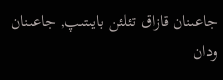جاعىنان قازاق تئلئن بايىتىپ, جاعىنان ودان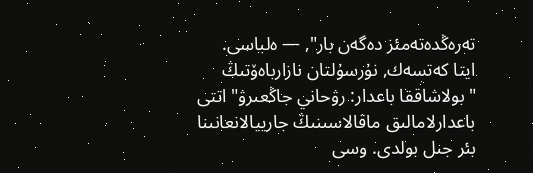تەرەڭدەتەمئز دەگەن بار", — ەلباسى.
ايتا كەتسەك, نۇرسۇلتان نازارباەۆتىڭ "بولاشاققا باعدار: رۋحاني جاڭعىرۋ" اتتى باعدارلامالىق ماقالاسىنىڭ جارييالانعانىنا بئر جىل بولدى. وسى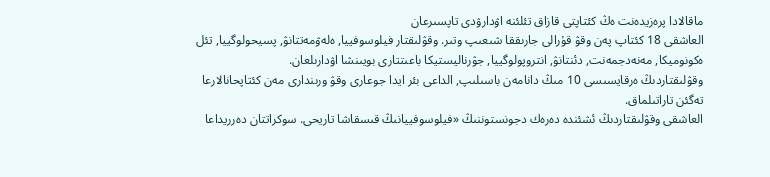ماقالادا پرەزيدەنت ەڭ كئتاپتى قازاق تئلئنە اۋدارۋدى تاپسىرعان
العاشقى 18 كئتاپ پەن وقۋ قۇرالى جارىققا شىعىپ وتىر. وقۋلىقتار فيلوسوفييا, ەلەۋمەتتانۋ, پسيحولوگييا, تئل ەكونوميكا, مەنەدجمەنت, دئنتانۋ, انتروپولوگييا, جۋرناليستيكا باعىتتارى بويىنشا اۋدارىلعان.
وقۋلىقتاردىڭ ەرقايسىسى 10 مىڭ دانامەن باسىلىپ, الداعى بئر ايدا جوعارى وقۋ ورىندارى مەن كئتاپحانالارعا تەگئن تاراتىلماق.
العاشقى وقۋلىقتاردىڭ ئشئندە دەرەك دجونستوننىڭ «فيلوسوفييانىڭ قىسقاشا تاريحى. سوكراتتان دەرريداعا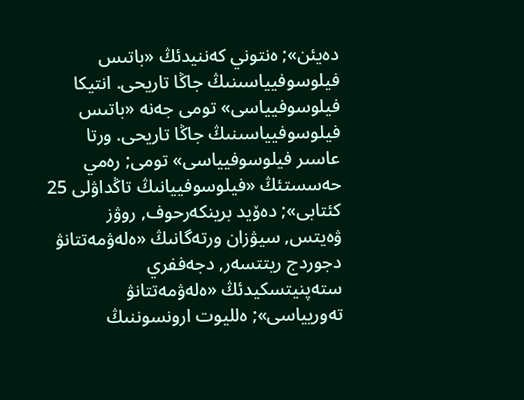دەيئن»; ەنتوني كەننيدئڭ «باتىس فيلوسوفيياسىنىڭ جاڭا تاريحى. انتيكا فيلوسوفيياسى» تومى جەنە «باتىس فيلوسوفيياسىنىڭ جاڭا تاريحى. ورتا عاسىر فيلوسوفيياسى» تومى; رەمي حەسستئڭ «فيلوسوفييانىڭ تاڭداۋلى 25 كئتابى»; دەۆيد برينكەرحوف, روۋز ۋەيتس, سيۋزان ورتەگانىڭ «ەلەۋمەتتانۋ دجوردج ريتتسەر, دجەففري ستەپنيتسكيدئڭ «ەلەۋمەتتانۋ تەوريياسى»; ەلليوت ارونسوننىڭ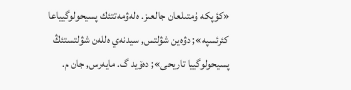«كؤپكە ۇمتىلعان جالعىز. ەلەۋمەتتئك پسيحولوگيياعا كئرئسپە»; دۋەين شۋلتس, سيدنەي ەللەن شۋلتستئڭ پسيحولوگييا تاريحى»; دەۆيد گ. مايەرس, جان م.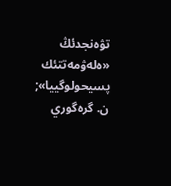تۋەنجدئڭ «ەلەۋمەتتئك پسيحولوگييا»; ن. گرەگوري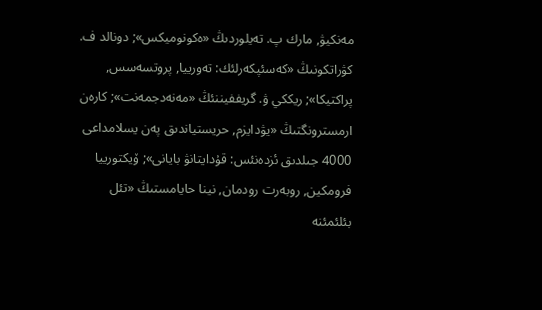مەنكيۋ, مارك پ. تەيلوردىڭ «ەكونوميكس»; دونالد ف. كۋراتكونىڭ «كەسئپكەرلئك: تەورييا, پروتسەسس, پراكتيكا»; ريككي ۋ. گريففيننئڭ «مەنەدجمەنت»; كارەن ارمسترونگتىڭ «يۋدايزم, حريستياندىق پەن يسلامداعى 4000 جىلدىق ئزدەنئس: قۇدايتانۋ بايانى»; ۆيكتورييا فرومكين, روبەرت رودمان, نينا حايامستىڭ «تئل بئلئمئنە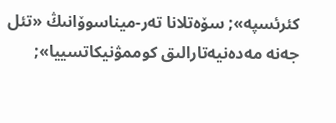كئرئسپە»; سۆەتلانا تەر-ميناسوۆانىڭ «تئل جەنە مەدەنيەتارالىق كوممۋنيكاتسييا»;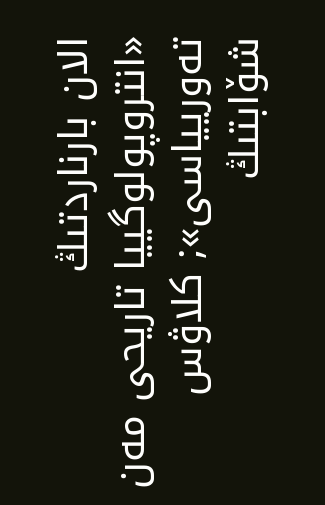الان بارناردتىڭ «انتروپولوگييا تاريحى مەن تەوريياسى»; كلاۋس شۆابتىڭ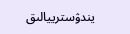يندۋسترييالىق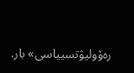رەۆوليۋتسيياسى» بار.